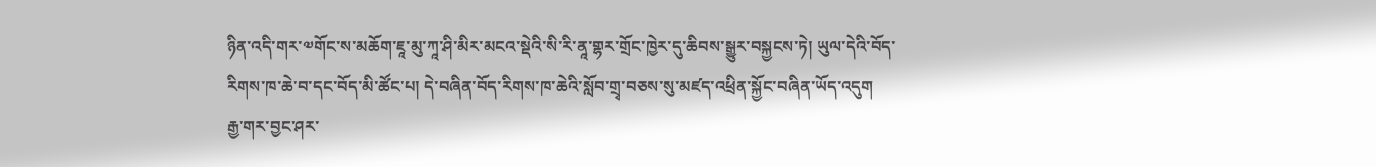ཉིན་འདི་གར་༧གོང་ས་མཆོག་ཇཱ་མུ་ཀཱ་ཤི་མིར་མངའ་སྡེའི་སི་རི་ནཱ་གྷར་གྲོང་ཁྱེར་དུ་ཆིབས་སྒྱུར་བསྐྱངས་ཏེ། ཡུལ་དེའི་བོད་རིགས་ཁ་ཆེ་བ་དང་བོད་མི་ཚོང་པ། དེ་བཞིན་བོད་རིགས་ཁ་ཆེའི་སློབ་གྲྭ་བཅས་སུ་མཛད་འཕྲིན་སྐྱོང་བཞིན་ཡོད་འདུག
རྒྱ་གར་བྱང་ཤར་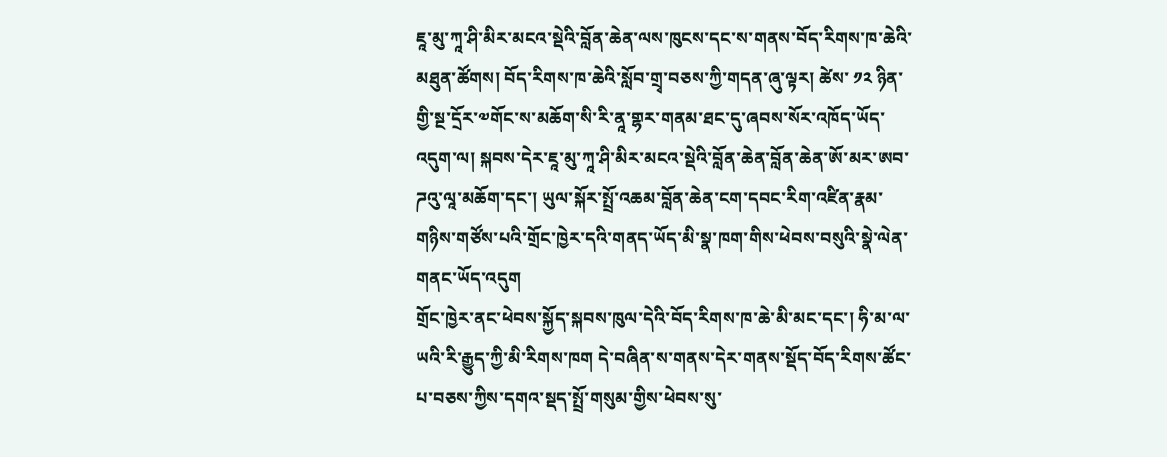ཇཱ་མུ་ཀཱ་ཤི་མིར་མངའ་སྡེའི་བློན་ཆེན་ལས་ཁུངས་དང་ས་གནས་བོད་རིགས་ཁ་ཆེའི་མཐུན་ཚོགས། བོད་རིགས་ཁ་ཆེའི་སློབ་གྲྭ་བཅས་ཀྱི་གདན་ཞུ་ལྟར། ཚེས་ ༡༢ ཉིན་གྱི་སྔ་དྲོར་༧གོང་ས་མཆོག་སི་རི་ནཱ་གྷར་གནམ་ཐང་དུ་ཞབས་སོར་འཁོད་ཡོད་འདུག་ལ། སྐབས་དེར་ཇཱ་མུ་ཀཱ་ཤི་མིར་མངའ་སྡེའི་བློན་ཆེན་བློན་ཆེན་ཨོ་མར་ཨབ་ཌའུ་ལཱ་མཆོག་དང་། ཡུལ་སྐོར་སྤྲོ་འཆམ་བློན་ཆེན་ངག་དབང་རིག་འཛིན་རྣམ་གཉིས་གཙོས་པའི་གྲོང་ཁྱེར་དའི་གནད་ཡོད་མི་སྣ་ཁག་གིས་ཕེབས་བསུའི་སྣེ་ལེན་གནང་ཡོད་འདུག
གྲོང་ཁྱེར་ནང་ཕེབས་སྐྱོད་སྐབས་ཁུལ་དེའི་བོད་རིགས་ཁ་ཆེ་མི་མང་དང་། ཧི་མ་ལ་ཡའི་རི་རྒྱུད་ཀྱི་མི་རིགས་ཁག དེ་བཞིན་ས་གནས་དེར་གནས་སྡོད་བོད་རིགས་ཚོང་པ་བཅས་ཀྱིས་དགའ་སྡད་སྤྲོ་གསུམ་གྱིས་ཕེབས་སུ་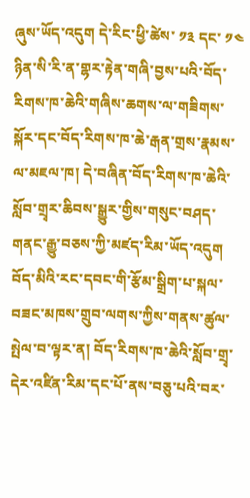ཞུས་ཡོད་འདུག དེ་རིང་ཕྱི་ཚེས་ ༡༣ དང་ ༡༤ ཉིན་སི་རི་ན་གྷར་རྟེན་གཞི་བྱས་པའི་བོད་རིགས་ཁ་ཆེའི་གཞིས་ཆགས་ལ་གཟིགས་སྐོར་དང་བོད་རིགས་ཁ་ཆེ་རྒན་གྲས་རྣམས་ལ་མཇལ་ཁ། དེ་བཞིན་བོད་རིགས་ཁ་ཆེའི་སློབ་གྲྭར་ཆིབས་སྒྱུར་གྱིས་གསུང་བཤད་གནང་རྒྱུ་བཅས་ཀྱི་མཛད་རིམ་ཡོད་འདུག
བོད་མིའི་རང་དབང་གི་རྩོམ་སྒྲིག་པ་སྐལ་བཟང་མཁས་གྲུབ་ལགས་ཀྱིས་གནས་ཚུལ་སྤེལ་བ་ལྟར་ན། བོད་རིགས་ཁ་ཆེའི་སློབ་གྲྭ་དེར་འཛིན་རིམ་དང་པོ་ནས་བཅུ་པའི་བར་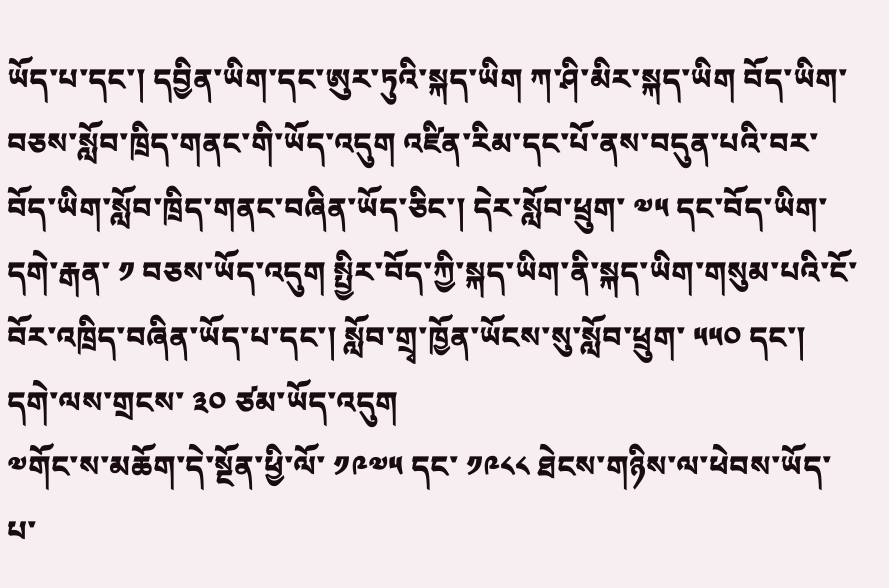ཡོད་པ་དང་། དབྱིན་ཡིག་དང་ཨུར་ཏུའི་སྐད་ཡིག ཀ་ཤི་མིར་སྐད་ཡིག བོད་ཡིག་བཅས་སློབ་ཁྲིད་གནང་གི་ཡོད་འདུག འཛིན་རིམ་དང་པོ་ནས་བདུན་པའི་བར་བོད་ཡིག་སློབ་ཁྲིད་གནང་བཞིན་ཡོད་ཅིང་། དེར་སློབ་ཕྲུག་ ༧༥ དང་བོད་ཡིག་དགེ་རྒན་ ༡ བཅས་ཡོད་འདུག སྤྱིར་བོད་ཀྱི་སྐད་ཡིག་ནི་སྐད་ཡིག་གསུམ་པའི་ངོ་བོར་འཁྲིད་བཞིན་ཡོད་པ་དང་། སློབ་གྲྭ་ཁྱོན་ཡོངས་སུ་སློབ་ཕྲུག་ ༥༥༠ དང་། དགེ་ལས་གྲངས་ ༣༠ ཙམ་ཡོད་འདུག
༧གོང་ས་མཆོག་དེ་སྔོན་ཕྱི་ལོ་ ༡༩༧༥ དང་ ༡༩༨༨ ཐེངས་གཉིས་ལ་ཕེབས་ཡོད་པ་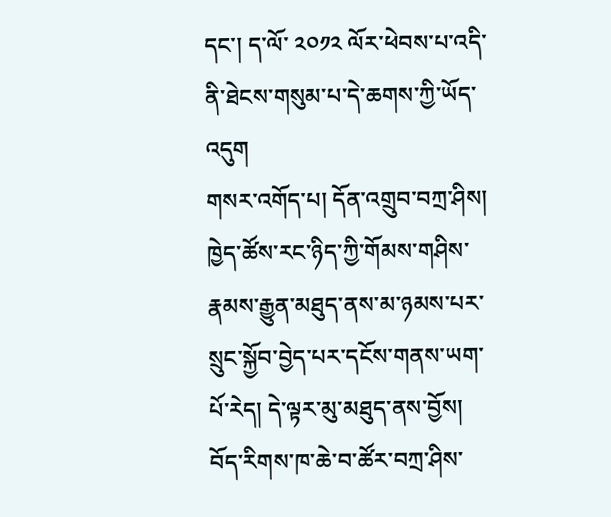དང་། ད་ལོ་ ༢༠༡༢ ལོར་ཕེབས་པ་འདི་ནི་ཐེངས་གསུམ་པ་དེ་ཆགས་ཀྱི་ཡོད་འདུག
གསར་འགོད་པ། དོན་འགྲུབ་བཀྲ་ཤིས།
ཁྱེད་ཚོས་རང་ཉིད་ཀྱི་གོམས་གཤིས་རྣམས་རྒྱུན་མཐུད་ནས་མ་ཉམས་པར་སྲུང་སྐྱོབ་བྱེད་པར་དངོས་གནས་ཡག་པོ་རེད། དེ་ལྟར་མུ་མཐུད་ནས་བྱོས།
བོད་རིགས་ཁ་ཆེ་བ་ཚོར་བཀྲ་ཤིས་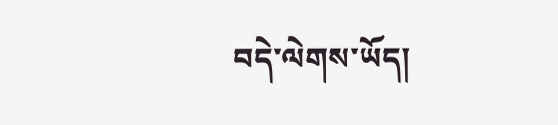བདེ་ལེགས་ཡོད།